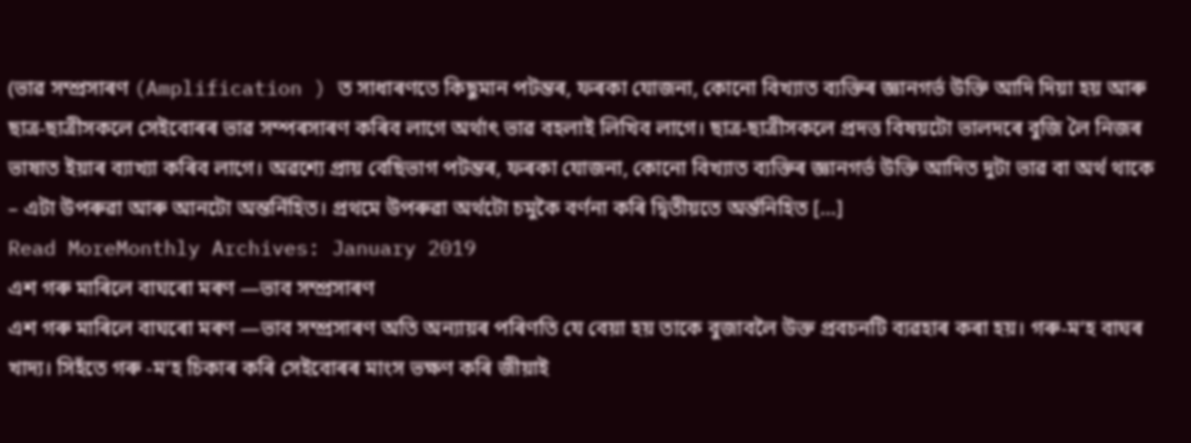(ভাৱ সম্প্ৰসাৰণ (Amplification ) ত সাধাৰণতে কিছুমান পটন্তৰ, ফৰকা যোজনা, কোনো বিখ্যাত ব্যক্তিৰ জ্ঞানগৰ্ভ উক্তি আদি দিয়া হয় আৰু ছাত্ৰ-ছাত্ৰীসকলে সেইবোৰৰ ভাৱ সম্পৰসাৰণ কৰিব লাগে অৰ্থাৎ ভাৱ বহলাই লিখিব লাগে। ছাত্ৰ-ছাত্ৰীসকলে প্রদত্ত বিষয়টো ভালদৰে বুজি লৈ নিজৰ ভাষাত ইয়াৰ ব্যাখ্যা কৰিব লাগে। অৱশ্যে প্ৰায় বেছিভাগ পটন্তৰ, ফৰকা যোজনা, কোনো বিখ্যাত ব্যক্তিৰ জ্ঞানগৰ্ভ উক্তি আদিত দুটা ভাৱ বা অৰ্থ থাকে – এটা উপৰুৱা আৰু আনটো অন্তৰ্নিহিত। প্ৰথমে উপৰুৱা অৰ্থটো চমুকৈ বৰ্ণনা কৰি দ্বিতীয়তে অৰ্ন্তনিহিত […]
Read MoreMonthly Archives: January 2019
এশ গৰু মাৰিলে বাঘৰো মৰণ —ভাব সম্প্রসাৰণ
এশ গৰু মাৰিলে বাঘৰো মৰণ —ভাব সম্প্রসাৰণ অতি অন্যায়ৰ পৰিণতি যে বেয়া হয় তাকে বুজাবলৈ উক্ত প্ৰবচনটি ব্যৱহাৰ কৰা হয়। গৰু-ম’হ বাঘৰ খাদ্য। সিহঁতে গৰু -ম’হ চিকাৰ কৰি সেইবোৰৰ মাংস ভক্ষণ কৰি জীয়াই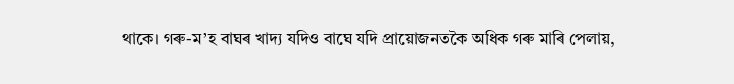থাকে। গৰু-ম’হ বাঘৰ খাদ্য যদিও বাঘে যদি প্ৰায়োজনতকৈ অধিক গৰু মাৰি পেলায়,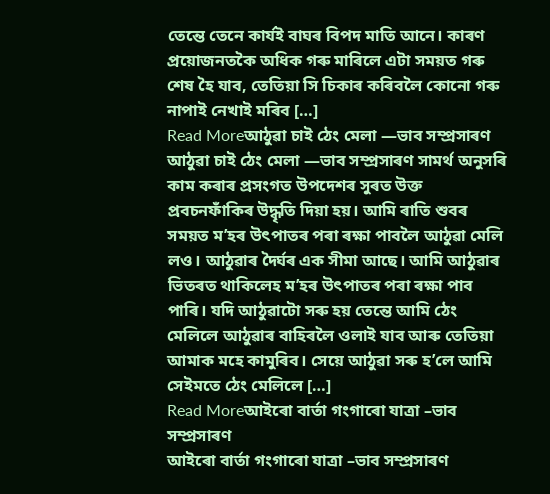তেন্তে তেনে কাৰ্যই বাঘৰ বিপদ মাতি আনে। কাৰণ প্ৰয়োজনতকৈ অধিক গৰু মাৰিলে এটা সময়ত গৰু শেষ হৈ যাব, তেতিয়া সি চিকাৰ কৰিবলৈ কোনো গৰু নাপাই নেখাই মৰিব […]
Read Moreআঠুৱা চাই ঠেং মেলা —ভাব সম্প্রসাৰণ
আঠুৱা চাই ঠেং মেলা —ভাব সম্প্রসাৰণ সামৰ্থ অনুসৰি কাম কৰাৰ প্ৰসংগত উপদেশৰ সুৰত উক্ত প্ৰবচনফাঁকিৰ উদ্ধৃতি দিয়া হয়। আমি ৰাতি শুবৰ সময়ত ম’হৰ উৎপাতৰ পৰা ৰক্ষা পাবলৈ আঠুৱা মেলি লও। আঠুৱাৰ ৰ্দ্ঘৈৰ এক সীমা আছে। আমি আঠুৱাৰ ভিতৰত থাকিলেহ ম’হৰ উৎপাতৰ পৰা ৰক্ষা পাব পাৰি। যদি আঠুৱাটো সৰু হয় তেন্তে আমি ঠেং মেলিলে আঠুৱাৰ বাহিৰলৈ ওলাই যাব আৰু তেতিয়া আমাক মহে কামুৰিব। সেয়ে আঠুৱা সৰু হ’লে আমি সেইমতে ঠেং মেলিলে […]
Read Moreআইৰো বাৰ্তা গংগাৰো যাত্ৰা –ভাব সম্প্রসাৰণ
আইৰো বাৰ্তা গংগাৰো যাত্ৰা –ভাব সম্প্রসাৰণ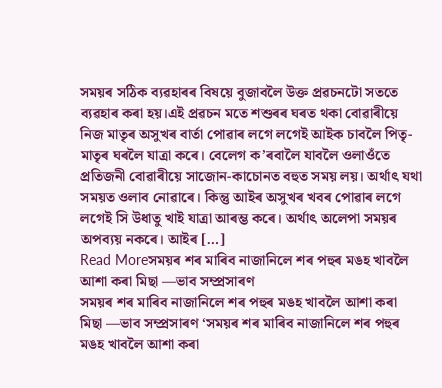সময়ৰ সঠিক ব্যৱহাৰৰ বিষয়ে বুজাবলৈ উক্ত প্ৰৱচনটো সততে ব্যৱহাৰ কৰা হয়।এই প্ৰৱচন মতে শশুৰৰ ঘৰত থকা বোৱাৰীয়ে নিজ মাতৃৰ অসুখৰ বাৰ্তা পোৱাৰ লগে লগেই আইক চাবলৈ পিতৃ-মাতৃৰ ঘৰলৈ যাত্ৰা কৰে। বেলেগ ক’ৰবালৈ যাবলৈ ওলাওঁতে প্ৰতিজনী বোৱাৰীয়ে সাজোন-কাচোনত বহুত সময় লয়। অৰ্থাৎ যথা সময়ত ওলাব নোৱাৰে। কিন্তু আইৰ অসুখৰ খবৰ পোৱাৰ লগে লগেই সি উধাতু খাই যাত্ৰা আৰম্ভ কৰে। অৰ্থাৎ অলেপা সময়ৰ অপব্যয় নকৰে। আইৰ […]
Read Moreসময়ৰ শৰ মাৰিব নাজানিলে শৰ পহুৰ মঙহ খাবলৈ আশা কৰা মিছা —ভাব সম্প্রসাৰণ
সময়ৰ শৰ মাৰিব নাজানিলে শৰ পহুৰ মঙহ খাবলৈ আশা কৰা মিছা —ভাব সম্প্রসাৰণ ‘সময়ৰ শৰ মাৰিব নাজানিলে শৰ পহুৰ মঙহ খাবলৈ আশা কৰা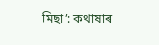মিছা’: কথাষাৰ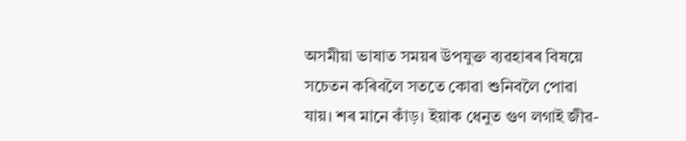অসমীয়া ভাষাত সময়ৰ উপযুক্ত ব্যৱহাৰৰ বিষয়ে সচেতন কৰিবলৈ সততে কোৱা শুনিবলৈ পোৱা যায়। শৰ মানে কাঁড়। ইয়াক ধেনুত গুণ লগাই জীৱ-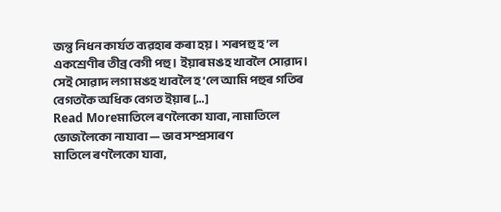জন্তু নিধন কাৰ্যত ব্যৱহাৰ কৰা হয়। শৰপহু হ’ল একশ্ৰেণীৰ তীব্ৰ বেগী পহু। ইয়াৰ মঙহ খাবলৈ সোৱাদ। সেই সোৱাদ লগা মঙহ খাবলৈ হ’লে আমি পহুৰ গতিৰ বেগতকৈ অধিক বেগত ইয়াৰ […]
Read Moreমাতিলে ৰণলৈকো যাবা, নামাতিলে ভোজলৈকো নাযাবা — ভাব সম্প্ৰসাৰণ
মাতিলে ৰণলৈকো যাবা,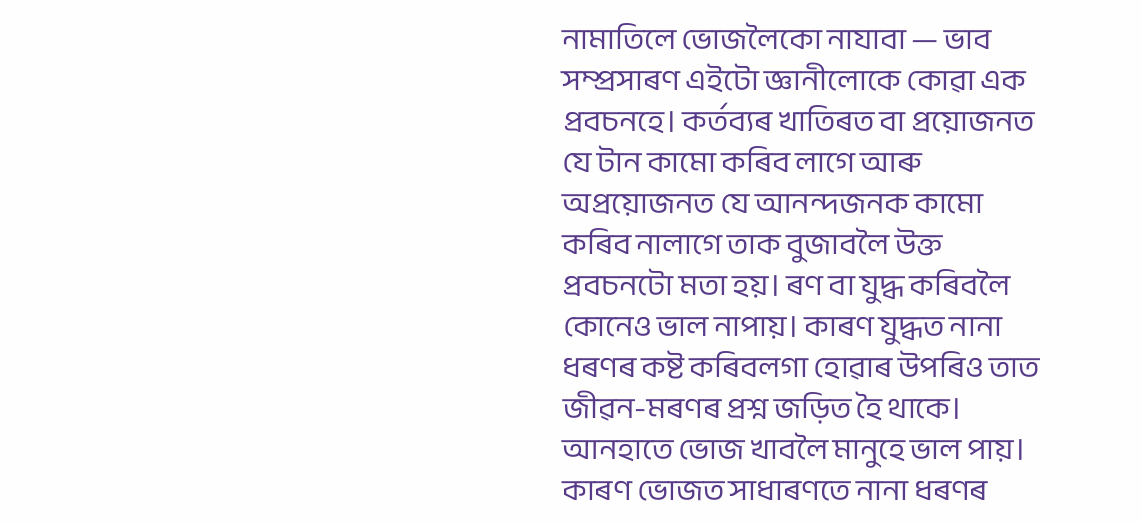নামাতিলে ভোজলৈকো নাযাবা — ভাব সম্প্ৰসাৰণ এইটো জ্ঞানীলোকে কোৱা এক প্ৰবচনহে। কৰ্তব্যৰ খাতিৰত বা প্ৰয়োজনত যে টান কামো কৰিব লাগে আৰু অপ্ৰয়োজনত যে আনন্দজনক কামো কৰিব নালাগে তাক বুজাবলৈ উক্ত প্ৰবচনটো মতা হয়। ৰণ বা যুদ্ধ কৰিবলৈ কোনেও ভাল নাপায়। কাৰণ যুদ্ধত নানা ধৰণৰ কষ্ট কৰিবলগা হোৱাৰ উপৰিও তাত জীৱন-মৰণৰ প্ৰশ্ন জড়িত হৈ থাকে। আনহাতে ভোজ খাবলৈ মানুহে ভাল পায়। কাৰণ ভোজত সাধাৰণতে নানা ধৰণৰ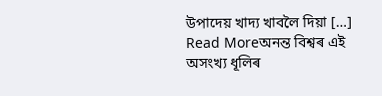উপাদেয় খাদ্য খাবলৈ দিয়া […]
Read Moreঅনন্ত বিশ্বৰ এই অসংখ্য ধূলিৰ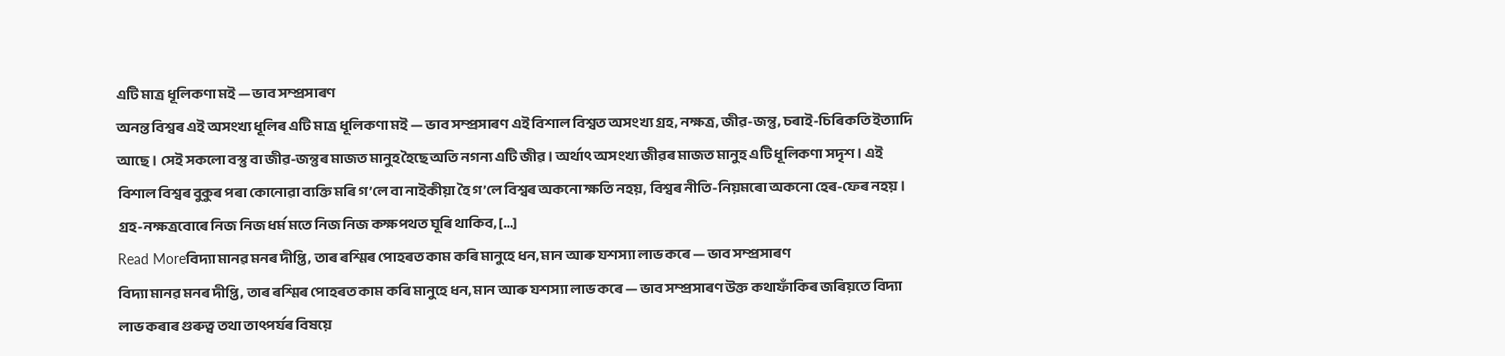এটি মাত্ৰ ধূলিকণা মই — ভাব সম্প্ৰসাৰণ
অনন্ত বিশ্বৰ এই অসংখ্য ধূলিৰ এটি মাত্ৰ ধূলিকণা মই — ভাব সম্প্ৰসাৰণ এই বিশাল বিশ্বত অসংখ্য গ্ৰহ, নক্ষত্ৰ, জীৱ-জন্তু, চৰাই-চিৰিকতি ইত্যাদি আছে। সেই সকলো বস্তু বা জীৱ-জন্তুৰ মাজত মানুহ হৈছে অতি নগন্য এটি জীৱ। অৰ্থাৎ অসংখ্য জীৱৰ মাজত মানুহ এটি ধূলিকণা সদৃশ। এই বিশাল বিশ্বৰ বুকুৰ পৰা কোনোৱা ব্যক্তি মৰি গ’লে বা নাইকীয়া হৈ গ’লে বিশ্বৰ অকনো ক্ষতি নহয়, বিশ্বৰ নীতি-নিয়মৰো অকনো হেৰ-ফেৰ নহয়। গ্ৰহ-নক্ষত্ৰবোৰে নিজ নিজ ধৰ্ম মতে নিজ নিজ কক্ষপথত ঘূৰি থাকিব, […]
Read Moreবিদ্যা মানৱ মনৰ দীপ্তি, তাৰ ৰশ্মিৰ পোহৰত কাম কৰি মানুহে ধন, মান আৰু যশস্যা লাভ কৰে — ভাব সম্প্ৰসাৰণ
বিদ্যা মানৱ মনৰ দীপ্তি, তাৰ ৰশ্মিৰ পোহৰত কাম কৰি মানুহে ধন, মান আৰু যশস্যা লাভ কৰে — ভাব সম্প্ৰসাৰণ উক্ত কথাফাঁকিৰ জৰিয়তে বিদ্যা লাভ কৰাৰ গুৰুত্ব তথা তাৎপৰ্যৰ বিষয়ে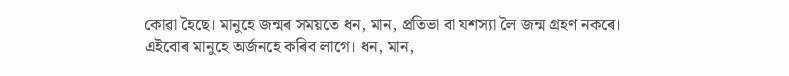কোৱা হৈছে। মানুহে জন্মৰ সময়তে ধন, মান, প্ৰতিভা বা যশস্যা লৈ জন্ম গ্ৰহণ নকৰে। এইবোৰ মানুহে অৰ্জনহে কৰিব লাগে। ধন, মান,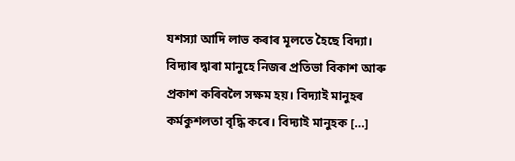যশস্যা আদি লাভ কৰাৰ মূলতে হৈছে বিদ্যা। বিদ্যাৰ দ্বাৰা মানুহে নিজৰ প্ৰতিভা বিকাশ আৰু প্ৰকাশ কৰিবলৈ সক্ষম হয়। বিদ্যাই মানুহৰ কৰ্মকুশলতা বৃদ্ধি কৰে। বিদ্যাই মানুহক […]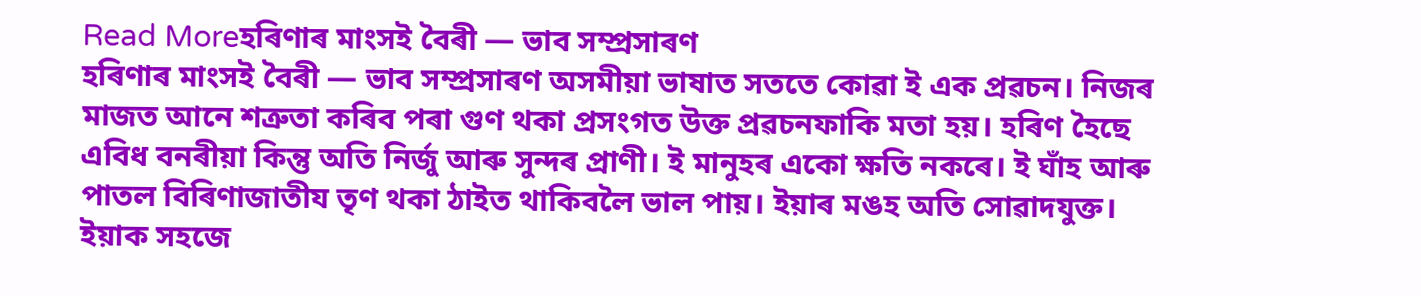Read Moreহৰিণাৰ মাংসই বৈৰী — ভাব সম্প্ৰসাৰণ
হৰিণাৰ মাংসই বৈৰী — ভাব সম্প্ৰসাৰণ অসমীয়া ভাষাত সততে কোৱা ই এক প্ৰৱচন। নিজৰ মাজত আনে শত্ৰুতা কৰিব পৰা গুণ থকা প্ৰসংগত উক্ত প্ৰৱচনফাকি মতা হয়। হৰিণ হৈছে এবিধ বনৰীয়া কিন্তু অতি নিৰ্জু আৰু সুন্দৰ প্ৰাণী। ই মানুহৰ একো ক্ষতি নকৰে। ই ঘাঁহ আৰু পাতল বিৰিণাজাতীয তৃণ থকা ঠাইত থাকিবলৈ ভাল পায়। ইয়াৰ মঙহ অতি সোৱাদযুক্ত। ইয়াক সহজে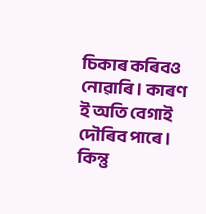চিকাৰ কৰিবও নোৱাৰি। কাৰণ ই অতি বেগাই দৌৰিব পাৰে। কিন্তু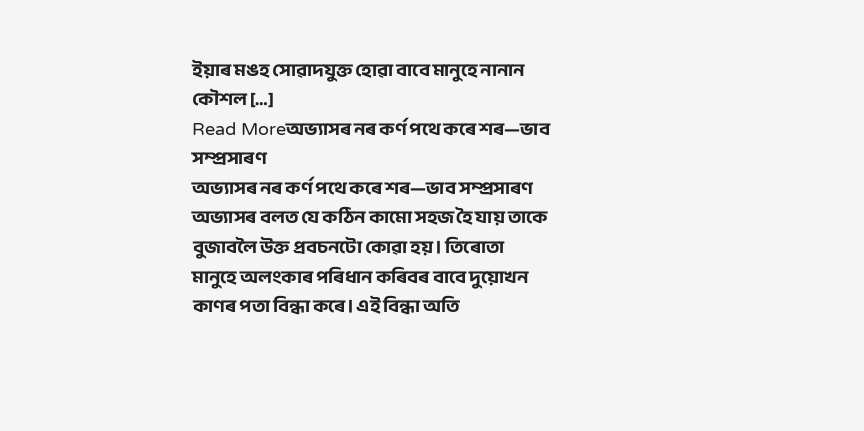ইয়াৰ মঙহ সোৱাদযুক্ত হোৱা বাবে মানুহে নানান কৌশল […]
Read Moreঅভ্যাসৰ নৰ কৰ্ণ পথে কৰে শৰ—ভাব সম্প্ৰসাৰণ
অভ্যাসৰ নৰ কৰ্ণ পথে কৰে শৰ—ভাব সম্প্ৰসাৰণ অভ্যাসৰ বলত যে কঠিন কামো সহজ হৈ যায় তাকে বুজাবলৈ উক্ত প্ৰবচনটো কোৱা হয়। তিৰোতা মানুহে অলংকাৰ পৰিধান কৰিবৰ বাবে দুয়োখন কাণৰ পতা বিন্ধা কৰে। এই বিন্ধা অতি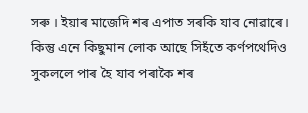সৰু । ইয়াৰ মাজেদি শৰ এপাত সৰকি যাব নোৱাৰে। কিন্তু এনে কিছুমান লোক আছে সিহঁতে কৰ্ণপথেদিও সুকললে পাৰ হৈ যাব পৰাকৈ শৰ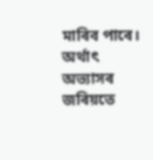মাৰিব পাৰে। অৰ্থাৎ অভ্যাসৰ জৰিয়তে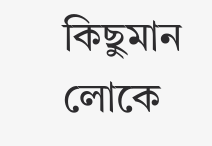কিছুমান লোকে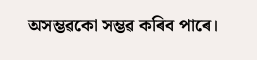অসম্ভৱকো সম্ভৱ কৰিব পাৰে।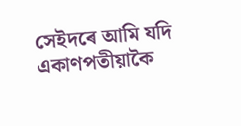সেইদৰে আমি যদি একাণপতীয়াকৈ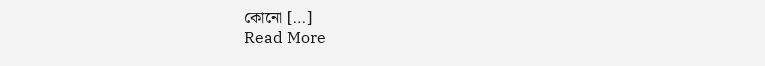কোনো […]
Read More